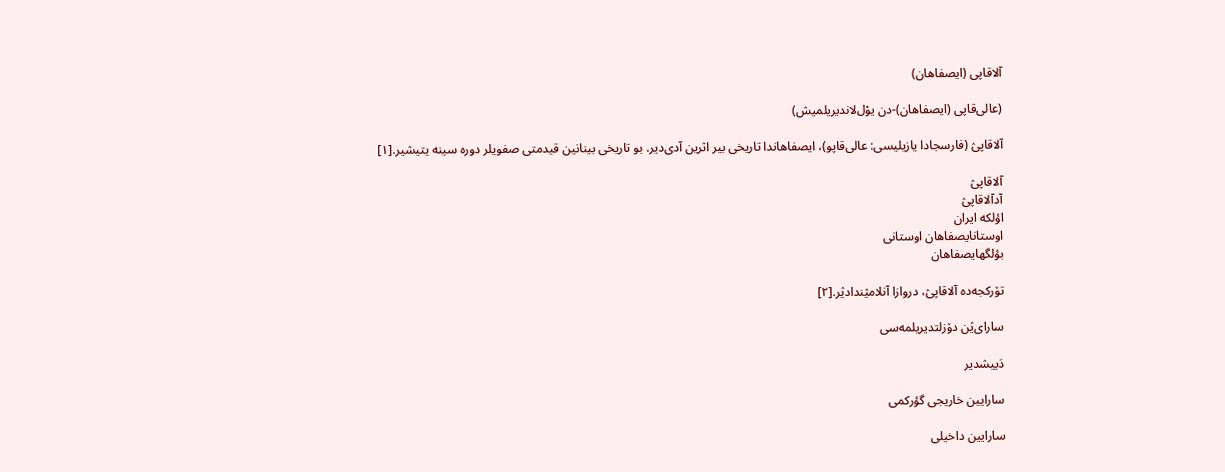آلاقاپی (ایصفاهان)

(عالی‌قاپی (ایصفاهان)-دن يوْل‌لاندیریلمیش)

آلاقاپیٛ (فارسجادا یازیلیسی: عالی‌قاپو)، ایصفاهاندا تاریخی بیر اثرین آدی‌دیر. بو تاریخی بینانین قیدمتی صفویلر دوره سینه یتیشیر.[۱]

آلاقاپیٛ
آدآلاقاپیٛ
اؤلکه ایران
اوستانایصفاهان اوستانی
بؤلگهایصفاهان

تۆرکجه‌ده آلاقاپیٛ، دروازا آنلامیٛندادیٛر.[۲]

سارای‌یٛن دۆزلتدیریلمه‌سی

دَییشدیر

سارایین خاریجی گؤرکمی

سارایین داخیلی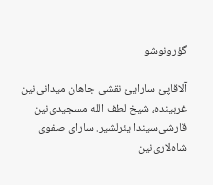گؤرونوشو

آلاقاپیٛ ساراییٛ نقشی جاهان میدانی‌نین غربینده، شیخ لطف‌ الله مسجیدی‌نین قارشی‌سیندا یئرلشیر. سارای صفوی شاه‌لاری‌نین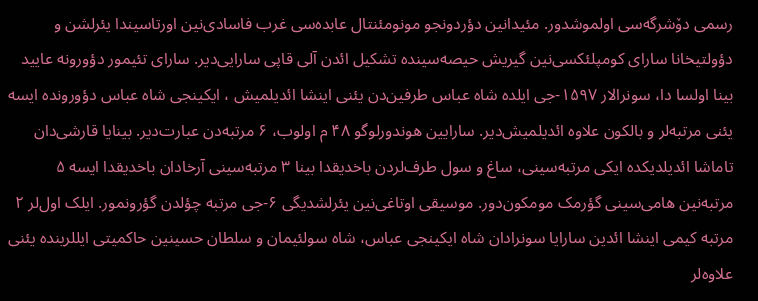رسمی دۆشرگه‌سی اولموشدور. مئیدانین دؤردونجو مونومئنتال عابده‌سی غرب فاسادی‌نین اورتاسیندا یئرلشن و دؤولتیخانا سارای کومپلئکسی‌نین گیریش حیصه‌سینده تشکیل ائدن آلی قاپی سارایی‌دیر. سارای تئیمور دؤورونه عایید بینا اولسا دا، سونرا‌لار ۱۵۹۷-جی ایلده شاه عباس طرفین‌دن یئنی اینشا ائدیلمیش ، ایکینجی شاه عباس دؤورونده ایسه یئنی مرتبه‌لر و بالکون علاوه ائدیلمیش‌دیر. سارایین هوندورلوگو ۴۸ م اولوب، ۶ مرتبه‌دن عبارت‌دیر. بینایا قارشی‌دان تاماشا ائدیلدیکده ایکی مرتبه‌سینی، ساغ و سول طرف‌لردن باخدیقدا بینا ۳ مرتبه‌سینی آرخا‌دان باخدیقدا ایسه ۵ مرتبه‌نین هامی‌سینی گؤرمک مومکون‌دور. موسیقی اوتاغی‌نین یئرلشدیگی ۶-جی مرتبه چؤلدن گؤرونمور. ایلک اول‌لر ۲ مرتبه کیمی اینشا ائدین سارایا سونرا‌دان شاه ایکینجی عباس، شاه سولئیمان و سلطان حسینین حاکمیتی ایللرینده یئنی علاوه‌لر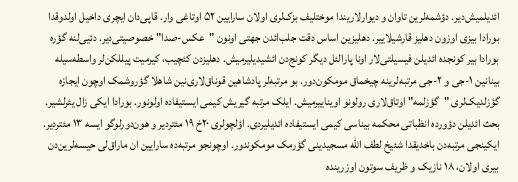ائدیلمیش‌دیر. دؤشمه‌لرین تاوان و دیوارلاریندا موختلیف بزک‌لری اولان سارایین ۵۲ اوتاغی وار. قاپی‌دان ایچری داخیل اولدوقدا بورادا بیزی اوزون دهلیز قارشیلاییر. دهلیزین اساس دقت جلب‌ائدن جهتی اونون "عکس-صدا" خصوصیتی‌دیر. دئیی‌لنه گؤره بورادا بیر کونجده ائدیلن فیسیلتی‌لار اونا پارالئل دیگر کونج‌دن ائشیدیلیرمیش. دهلیزدن کئچیب، کیرمیت پیللکن‌لر واسطه‌سیله بینانین ۱-جی و ۲-جی مرتبه‌لرینه چیخماق مومکون‌دور. بو مرتبه‌لر پادشاهین قوناق‌لاری‌نین شاهلا گؤروشمک اوچون ایجازه گؤزلدیک‌لری "گؤزلمه" اوتاق‌لاری رولونو اویناییرمیش. ایلک مرتبه گیریش کیمی ایستیفاده اولونور. بورادا ایکی زال یئرلشیر. بحث ائدیلن دؤورده انظباتی محکمه بیناسی کیمی ایستیفاده ائدیلیردی. اؤلچولری ۲۰خ ۱۹ مئتردیر و هون‌دورلوگو ایسه ۱۳ مئتردیر. ایکینجی مرتبه‌دن باخدیقدا شئیخ لطف الله مسجیدینی گؤرمک مومکوندور. اوچونجو مرتبه‌ده سارایین ان ماراق‌لی حیسه‌لرین‌دن بیری اولان، ۱۸ نازیک و ظریف سوتون اوزرینده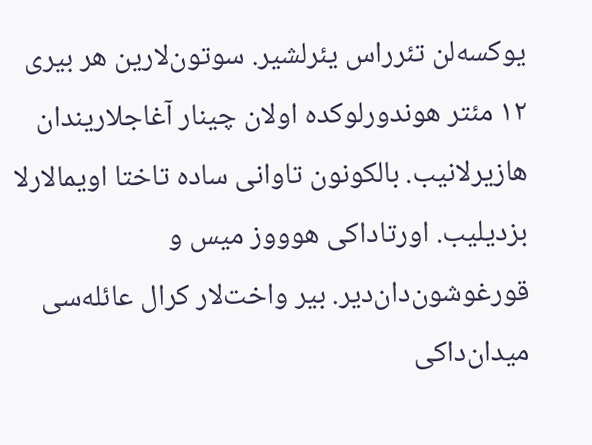یوکسه‌لن تئرراس یئرلشیر. سوتون‌لارین هر بیری ۱۲ مئتر هوندورلوکده اولان چینار آغاجلاریندان‌ هازیرلانیب. بالکونون تاوانی ساده تاختا اویما‌لارلا بزدیلیب. اورتا‌داکی هوووز میس و قورغوشون‌دان‌دیر. بیر واخت‌لار کرال عائله‌سی میدان‌داکی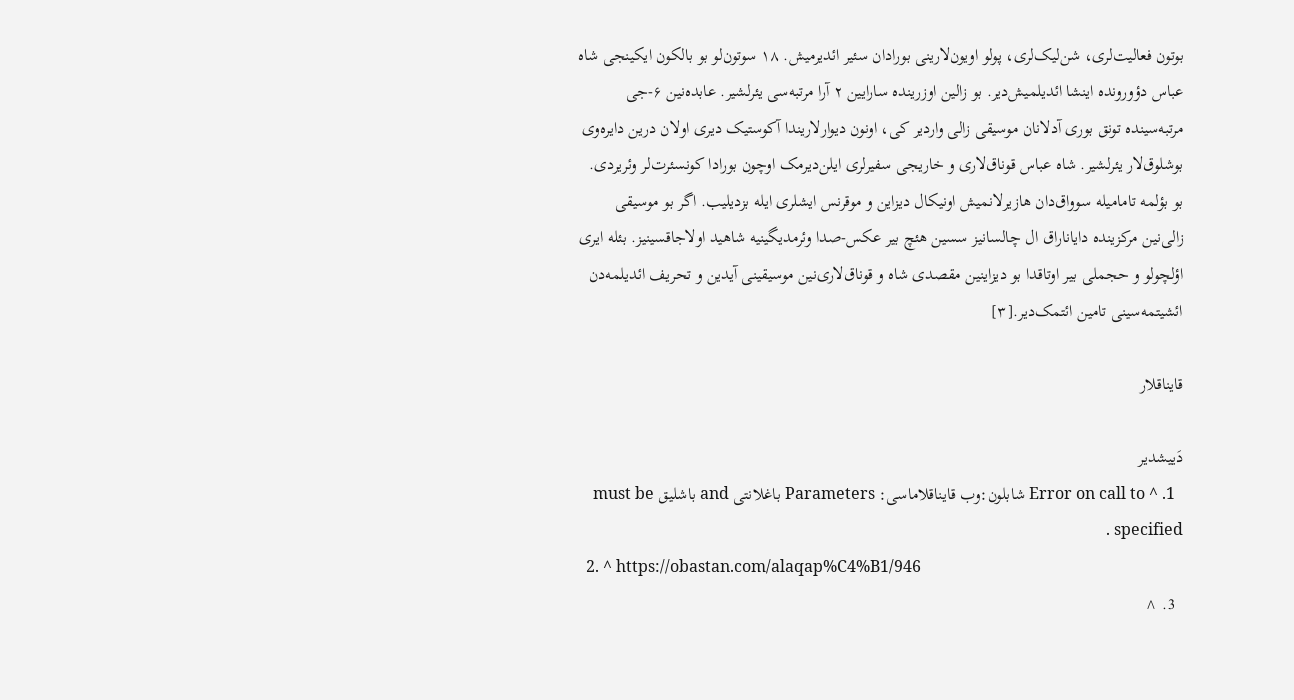بوتون فعالیت‌لری، شن‌لیک‌لری، پولو اویون‌لارینی بورا‌دان سئیر ائدیرمیش. ۱۸ سوتون‌لو بو بالکون ایکینجی شاه عباس دؤورونده اینشا ائدیلمیش‌دیر. بو زالین اوزرینده سارایین ۲ آرا مرتبه‌سی یئرلشیر. عابده‌نین ۶-جی مرتبه‌سینده تونق بوری آدلانان موسیقی زالی واردیر کی، اونون دیوارلاریندا آکوستیک دیری اولان درین دایره‌وی بوشلوق‌لار یئرلشیر. شاه عباس قوناق‌لاری و خاریجی سفیرلری ایلن‌دیرمک اوچون بورادا کونسئرت‌لر وئریردی. بو بؤلمه تامامیله سوواق‌دان هازیرلانمیش اونیکال دیزاین و موقرنس ایشلری ایله بزدیلیب. اگر بو موسیقی زالی‌نین مرکزینده دایانا‌راق ال چالسانیز سسین هئچ بیر عکس-صدا وئرمدیگینیه شاهید اولاجاقسینیز. بئله ایری اؤلچولو و حجملی بیر اوتاقدا بو دیزاینین مقصدی شاه و قوناق‌لاری‌نین موسیقینی آیدین و تحریف ائدیلمه‌دن ائشیتمه‌سینی تامین ائتمک‌دیر.[۳]

قایناقلار

دَییشدیر
  1. ^ Error on call to شابلون:وب قایناقلاماسی: Parameters باغلانتی and باشلیق must be specified .
  2. ^ https://obastan.com/alaqap%C4%B1/946
  3. ^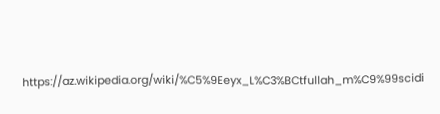https://az.wikipedia.org/wiki/%C5%9Eeyx_L%C3%BCtfullah_m%C9%99scidi